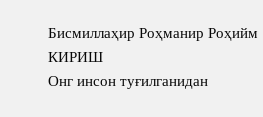Бисмиллаҳир Роҳманир Роҳийм
КИРИШ
Онг инсон туғилганидан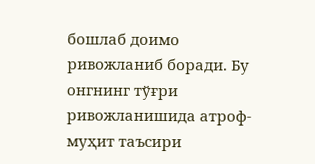бошлаб доимо ривожланиб боради. Бу онгнинг тўғри ривожланишида атроф-муҳит таъсири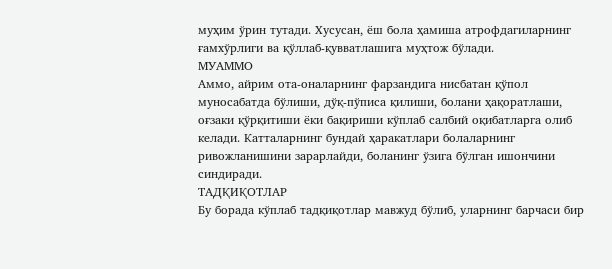муҳим ўрин тутади. Хусусан, ёш бола ҳамиша атрофдагиларнинг ғамхўрлиги ва қўллаб-қувватлашига муҳтож бўлади.
МУАММО
Аммо, айрим ота-оналарнинг фарзандига нисбатан қўпол муносабатда бўлиши, дўқ-пўписа қилиши, болани ҳақоратлаши, оғзаки қўрқитиши ёки бақириши кўплаб салбий оқибатларга олиб келади. Катталарнинг бундай ҳаракатлари болаларнинг ривожланишини зарарлайди, боланинг ўзига бўлган ишончини синдиради.
ТАДҚИҚОТЛАР
Бу борада кўплаб тадқиқотлар мавжуд бўлиб, уларнинг барчаси бир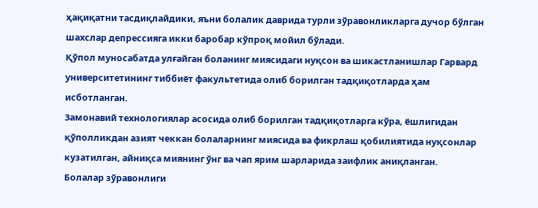ҳақиқатни тасдиқлайдики, яъни болалик даврида турли зўравонликларга дучор бўлган шахслар депрессияга икки баробар кўпроқ мойил бўлади.
Қўпол муносабатда улғайган боланинг миясидаги нуқсон ва шикастланишлар Гарвард университетининг тиббиёт факультетида олиб борилган тадқиқотларда ҳам исботланган.
Замонавий технологиялар асосида олиб борилган тадқиқотларга кўра, ёшлигидан қўполликдан азият чеккан болаларнинг миясида ва фикрлаш қобилиятида нуқсонлар кузатилган, айниқса миянинг ўнг ва чап ярим шарларида заифлик аниқланган.
Болалар зўравонлиги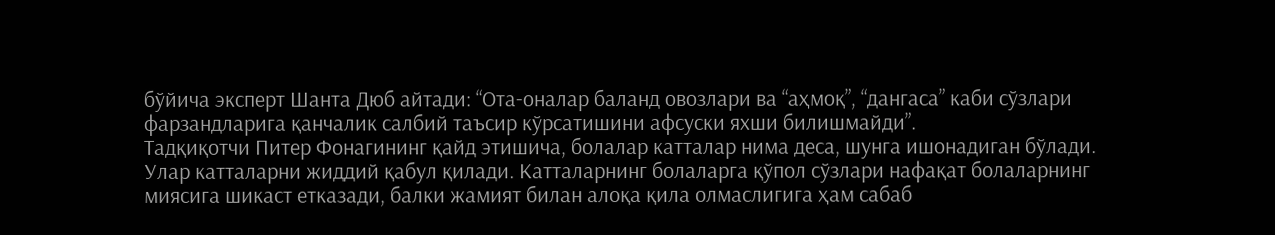бўйича эксперт Шанта Дюб айтади: “Ота-оналар баланд овозлари ва “аҳмоқ”, “дангаса” каби сўзлари фарзандларига қанчалик салбий таъсир кўрсатишини афсуски яхши билишмайди”.
Тадқиқотчи Питер Фонагининг қайд этишича, болалар катталар нима деса, шунга ишонадиган бўлади. Улар катталарни жиддий қабул қилади. Катталарнинг болаларга қўпол сўзлари нафақат болаларнинг миясига шикаст етказади, балки жамият билан алоқа қила олмаслигига ҳам сабаб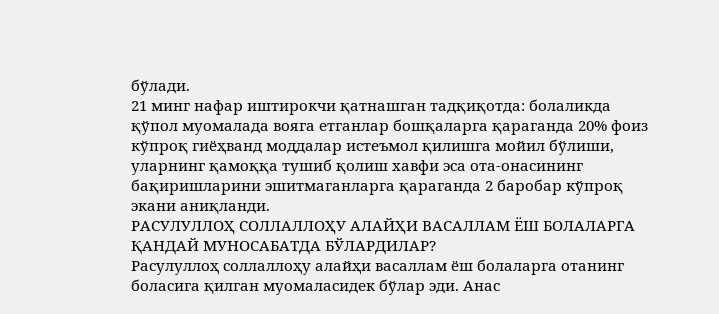бўлади.
21 минг нафар иштирокчи қатнашган тадқиқотда: болаликда қўпол муомалада вояга етганлар бошқаларга қараганда 20% фоиз кўпроқ гиёҳванд моддалар истеъмол қилишга мойил бўлиши, уларнинг қамоққа тушиб қолиш хавфи эса ота-онасининг бақиришларини эшитмаганларга қараганда 2 баробар кўпроқ экани аниқланди.
РАСУЛУЛЛОҲ СОЛЛАЛЛОҲУ АЛАЙҲИ ВАСАЛЛАМ ЁШ БОЛАЛАРГА ҚАНДАЙ МУНОСАБАТДА БЎЛАРДИЛАР?
Расулуллоҳ соллаллоҳу алайҳи васаллам ёш болаларга отанинг боласига қилган муомаласидек бўлар эди. Анас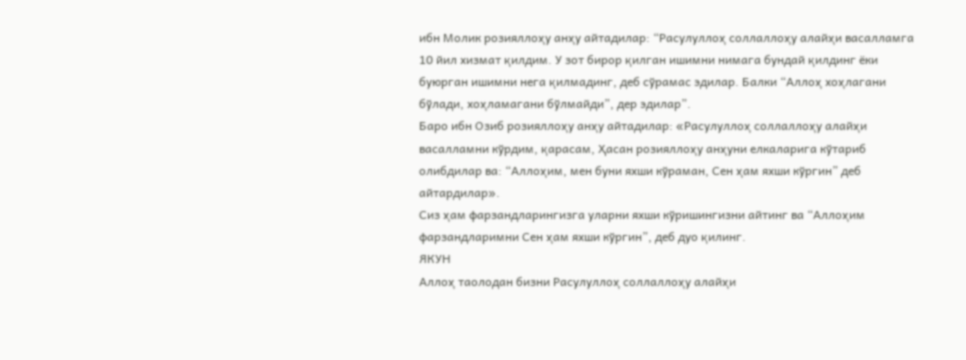ибн Молик розияллоҳу анҳу айтадилар: “Расулуллоҳ соллаллоҳу алайҳи васалламга 10 йил хизмат қилдим. У зот бирор қилган ишимни нимага бундай қилдинг ёки буюрган ишимни нега қилмадинг, деб сўрамас эдилар. Балки “Аллоҳ хоҳлагани бўлади, хоҳламагани бўлмайди”, дер эдилар”.
Баро ибн Озиб розияллоҳу анҳу айтадилар: «Расулуллоҳ соллаллоҳу алайҳи васалламни кўрдим, қарасам, Ҳасан розияллоҳу анҳуни елкаларига кўтариб олибдилар ва: “Аллоҳим, мен буни яхши кўраман, Сен ҳам яхши кўргин” деб айтардилар».
Сиз ҳам фарзандларингизга уларни яхши кўришингизни айтинг ва “Аллоҳим фарзандларимни Сен ҳам яхши кўргин”, деб дуо қилинг.
ЯКУН
Аллоҳ таолодан бизни Расулуллоҳ соллаллоҳу алайҳи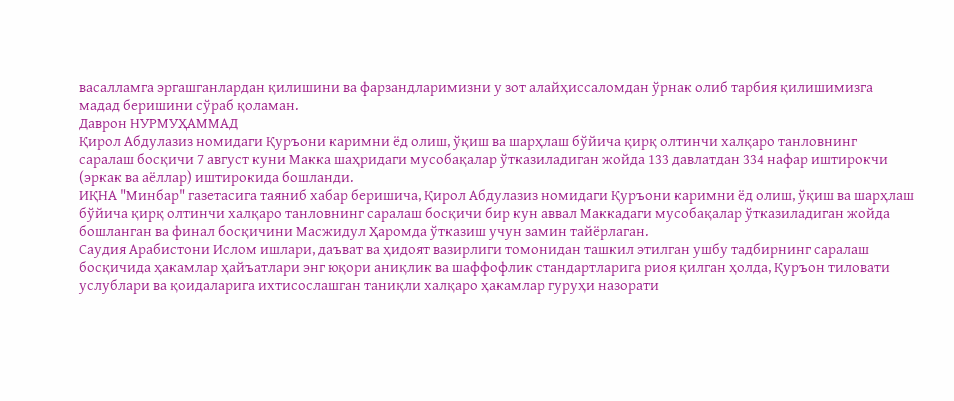васалламга эргашганлардан қилишини ва фарзандларимизни у зот алайҳиссаломдан ўрнак олиб тарбия қилишимизга мадад беришини сўраб қоламан.
Даврон НУРМУҲАММАД
Қирол Абдулазиз номидаги Қуръони каримни ёд олиш, ўқиш ва шарҳлаш бўйича қирқ олтинчи халқаро танловнинг саралаш босқичи 7 август куни Макка шаҳридаги мусобақалар ўтказиладиган жойда 133 давлатдан 334 нафар иштирокчи (эркак ва аёллар) иштирокида бошланди.
ИҚНА "Минбар" газетасига таяниб хабар беришича, Қирол Абдулазиз номидаги Қуръони каримни ёд олиш, ўқиш ва шарҳлаш бўйича қирқ олтинчи халқаро танловнинг саралаш босқичи бир кун аввал Маккадаги мусобақалар ўтказиладиган жойда бошланган ва финал босқичини Масжидул Ҳаромда ўтказиш учун замин тайёрлаган.
Саудия Арабистони Ислом ишлари, даъват ва ҳидоят вазирлиги томонидан ташкил этилган ушбу тадбирнинг саралаш босқичида ҳакамлар ҳайъатлари энг юқори аниқлик ва шаффофлик стандартларига риоя қилган ҳолда, Қуръон тиловати услублари ва қоидаларига ихтисослашган таниқли халқаро ҳакамлар гуруҳи назорати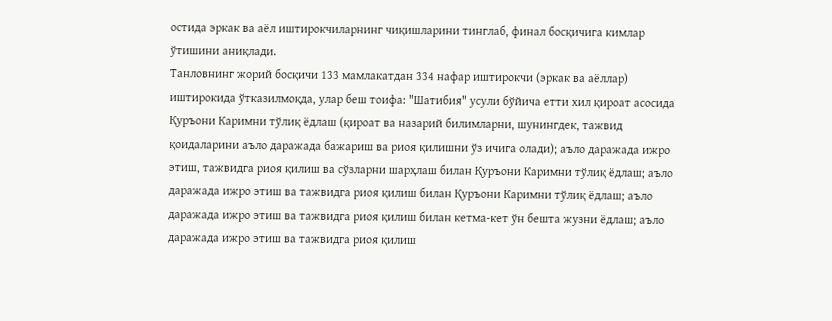остида эркак ва аёл иштирокчиларнинг чиқишларини тинглаб, финал босқичига кимлар ўтишини аниқлади.
Танловнинг жорий босқичи 133 мамлакатдан 334 нафар иштирокчи (эркак ва аёллар) иштирокида ўтказилмоқда, улар беш тоифа: "Шатибия" усули бўйича етти хил қироат асосида Қуръони Каримни тўлиқ ёдлаш (қироат ва назарий билимларни, шунингдек, тажвид қоидаларини аъло даражада бажариш ва риоя қилишни ўз ичига олади); аъло даражада ижро этиш, тажвидга риоя қилиш ва сўзларни шарҳлаш билан Қуръони Каримни тўлиқ ёдлаш; аъло даражада ижро этиш ва тажвидга риоя қилиш билан Қуръони Каримни тўлиқ ёдлаш; аъло даражада ижро этиш ва тажвидга риоя қилиш билан кетма-кет ўн бешта жузни ёдлаш; аъло даражада ижро этиш ва тажвидга риоя қилиш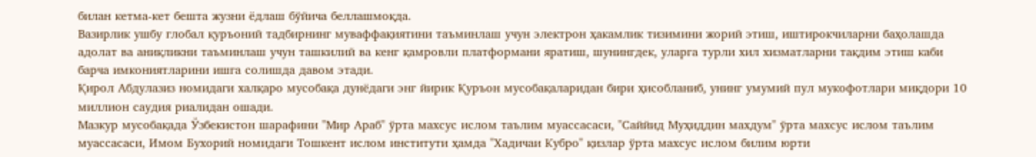билан кетма-кет бешта жузни ёдлаш бўйича беллашмоқда.
Вазирлик ушбу глобал қуръоний тадбирнинг муваффақиятини таъминлаш учун электрон ҳакамлик тизимини жорий этиш, иштирокчиларни баҳолашда адолат ва аниқликни таъминлаш учун ташкилий ва кенг қамровли платформани яратиш, шунингдек, уларга турли хил хизматларни тақдим этиш каби барча имкониятларини ишга солишда давом этади.
Қирол Абдулазиз номидаги халқаро мусобақа дунёдаги энг йирик Қуръон мусобақаларидан бири ҳисобланиб, унинг умумий пул мукофотлари миқдори 10 миллион саудия риалидан ошади.
Мазкур мусобақада Ўзбекистон шарафини "Мир Араб" ўрта махсус ислом таълим муассасаси, "Саййид Муҳиддин махдум" ўрта махсус ислом таълим муассасаси, Имом Бухорий номидаги Тошкент ислом институти ҳамда "Хадичаи Кубро" қизлар ўрта махсус ислом билим юрти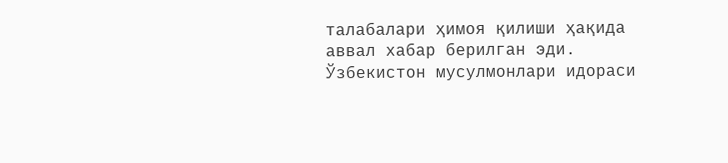талабалари ҳимоя қилиши ҳақида аввал хабар берилган эди.
Ўзбекистон мусулмонлари идораси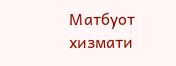Матбуот хизмати